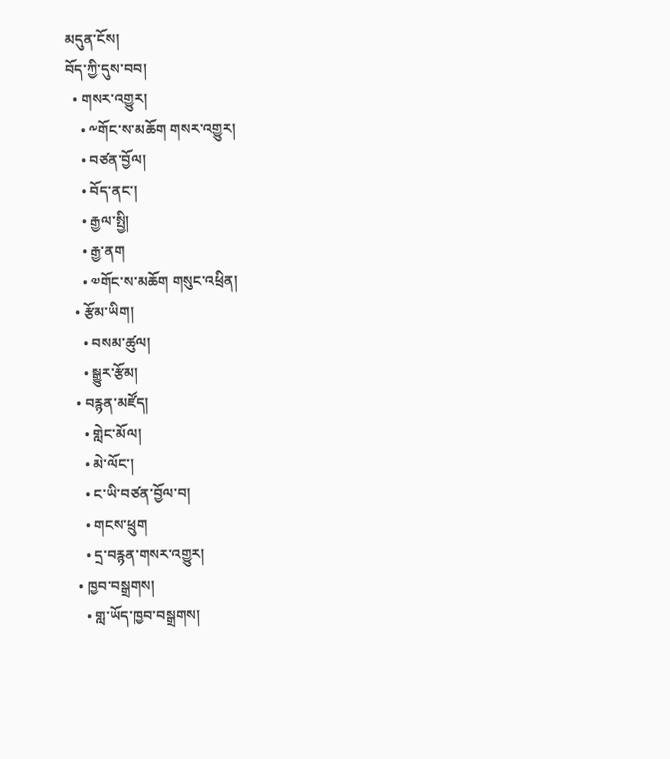མདུན་ངོས།
བོད་ཀྱི་དུས་བབ།
  • གསར་འགྱུར།
    • ༸གོང་ས་མཆོག གསར་འགྱུར།
    • བཙན་བྱོལ།
    • བོད་ནང་།
    • རྒྱལ་སྤྱི།
    • རྒྱ་ནག
    • ༧གོང་ས་མཆོག གསུང་འཕྲིན།
  • རྩོམ་ཡིག།
    • བསམ་ཚུལ།
    • སྒྱུར་རྩོམ།
  • བརྙན་མཛོད།
    • གླེང་མོལ།
    • མེ་ལོང་།
    • ང་ཡི་བཙན་བྱོལ་བ།
    • གངས་ཕྲུག
    • དྲ་བརྙན་གསར་འགྱུར།
  • ཁྱབ་བསྒྲགས།
    • གླ་ཡོད་ཁྱབ་བསྒྲགས།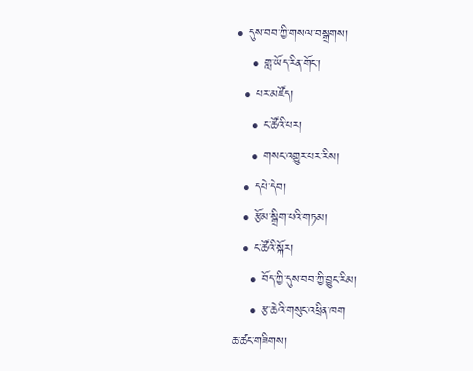• དུས་བབ་ཀྱི་གསལ་བསྒྲགས།
    • གླ་ཡོད་རིན་གོང་།
  • པར་མཛོད།
    • ང་ཚོའི་པར།
    • གསང་འགྱུར་པར་རིས།
  • དཔེ་དེབ།
  • རྩོམ་སྒྲིག་པའི་གཏམ།
  • ང་ཚོའི་སྐོར།
    • བོད་ཀྱི་དུས་བབ་ཀྱི་བྱུང་རིམ།
    • རྩ་ཆེའི་གསུང་འཕྲིན་ཁག
ཆ་ཚང་གཟིགས།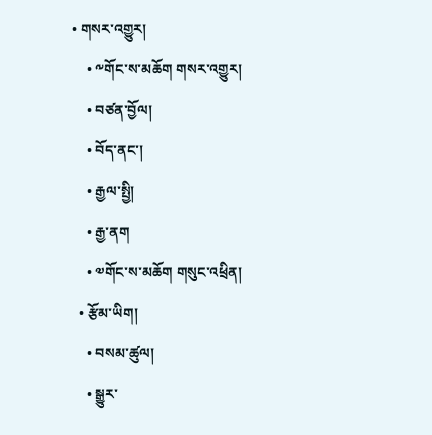• གསར་འགྱུར།
    • ༸གོང་ས་མཆོག གསར་འགྱུར།
    • བཙན་བྱོལ།
    • བོད་ནང་།
    • རྒྱལ་སྤྱི།
    • རྒྱ་ནག
    • ༧གོང་ས་མཆོག གསུང་འཕྲིན།
  • རྩོམ་ཡིག།
    • བསམ་ཚུལ།
    • སྒྱུར་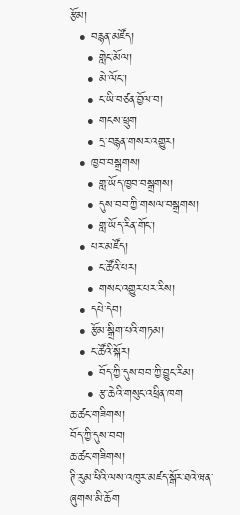རྩོམ།
  • བརྙན་མཛོད།
    • གླེང་མོལ།
    • མེ་ལོང་།
    • ང་ཡི་བཙན་བྱོལ་བ།
    • གངས་ཕྲུག
    • དྲ་བརྙན་གསར་འགྱུར།
  • ཁྱབ་བསྒྲགས།
    • གླ་ཡོད་ཁྱབ་བསྒྲགས།
    • དུས་བབ་ཀྱི་གསལ་བསྒྲགས།
    • གླ་ཡོད་རིན་གོང་།
  • པར་མཛོད།
    • ང་ཚོའི་པར།
    • གསང་འགྱུར་པར་རིས།
  • དཔེ་དེབ།
  • རྩོམ་སྒྲིག་པའི་གཏམ།
  • ང་ཚོའི་སྐོར།
    • བོད་ཀྱི་དུས་བབ་ཀྱི་བྱུང་རིམ།
    • རྩ་ཆེའི་གསུང་འཕྲིན་ཁག
ཆ་ཚང་གཟིགས།
བོད་ཀྱི་དུས་བབ།
ཆ་ཚང་གཟིགས།
ཊི་རུམ་ཕིའི་ལས་འཁུར་མཛད་སྒོར་ཐའེ་ཝན་ཞུགས་མི་ཆོག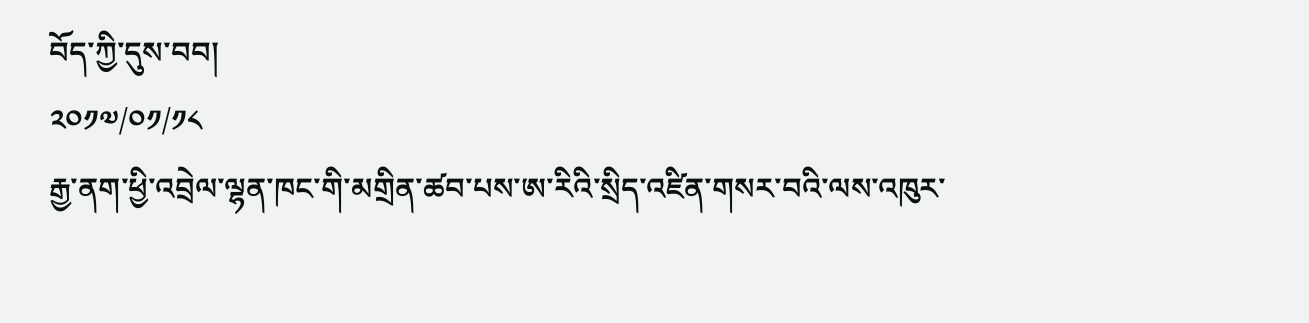བོད་ཀྱི་དུས་བབ།
༢༠༡༧/༠༡/༡༨
རྒྱ་ནག་ཕྱི་འབྲེལ་ལྷན་ཁང་གི་མགྲིན་ཚབ་པས་ཨ་རིའི་སྲིད་འཛིན་གསར་བའི་ལས་འཁུར་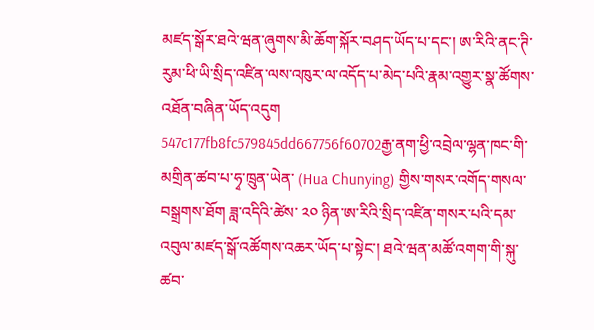མཛད་སྒོར་ཐའེ་ཝན་ཞུགས་མི་ཆོག་སྐོར་བཤད་ཡོད་པ་དང་། ཨ་རིའི་ནང་ཊི་རུམ་ཕི་ཡི་སྲིད་འཛིན་ལས་འཁུར་ལ་འདོད་པ་མེད་པའི་རྣམ་འགྱུར་སྣ་ཚོགས་འཐོན་བཞིན་ཡོད་འདུག
547c177fb8fc579845dd667756f60702རྒྱ་ནག་ཕྱི་འབྲེལ་ལྷན་ཁང་གི་མགྲིན་ཚབ་པ་ཧྭ་ཁྲུན་ཡེན་ (Hua Chunying) གྱིས་གསར་འགོད་གསལ་བསྒྲགས་ཐོག ཟླ་འདིའི་ཚེས་ ༢༠ ཉིན་ཨ་རིའི་སྲིད་འཛིན་གསར་པའི་དམ་འབུལ་མཛད་སྒོ་འཚོགས་འཆར་ཡོད་པ་སྟེང་། ཐའེ་ཝན་མཚོ་འགག་གི་སྐུ་ཚབ་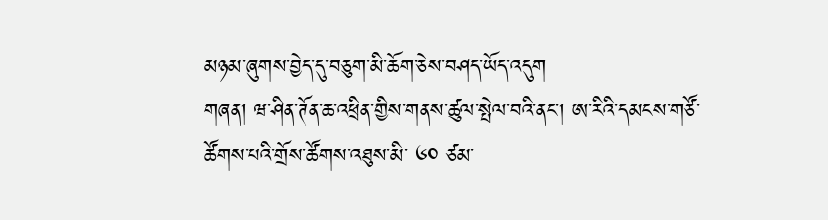མཉམ་ཞུགས་བྱེད་དུ་བཅུག་མི་ཆོག་ཅེས་བཤད་ཡོད་འདུག
གཞན། ཝ་ཤིན་ཊོན་ཆ་འཕྲིན་གྱིས་གནས་ཚུལ་སྤེལ་བའི་ནང་། ཨ་རིའི་དམངས་གཙོ་ཚོགས་པའི་གྲོས་ཚོགས་འཐུས་མི་ ༦༠ ཙམ་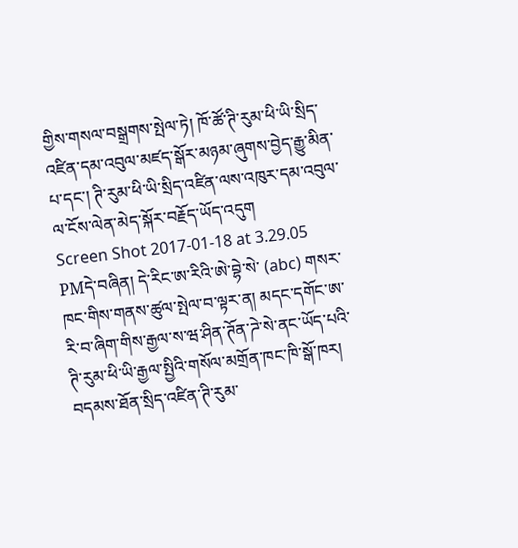གྱིས་གསལ་བསྒྲགས་སྤེལ་ཏེ། ཁོ་ཚོ་ཊི་རུམ་ཕི་ཡི་སྲིད་འཛིན་དམ་འབུལ་མཛད་སྒོར་མཉམ་ཞུགས་བྱེད་རྒྱུ་མིན་པ་དང་། ཊི་རུམ་ཕི་ཡི་སྲིད་འཛིན་ལས་འཁུར་དམ་འབུལ་ལ་ངོས་ལེན་མེད་སྐོར་བརྗོད་ཡོད་འདུག
Screen Shot 2017-01-18 at 3.29.05 PMདེ་བཞིན། དེ་རིང་ཨ་རིའི་ཨེ་བྷེ་སེ་ (abc) གསར་ཁང་གིས་གནས་ཚུལ་སྤེལ་བ་ལྟར་ན། མདང་དགོང་ཨ་རི་བ་ཞིག་གིས་རྒྱལ་ས་ཝ་ཤིན་ཊོན་ཌེ་སེ་ནང་ཡོད་པའི་ཊི་རུམ་ཕི་ཡི་རྒྱལ་སྤྱིའི་གསོལ་མགྲོན་ཁང་ཁི་སྒོ་ཁར། བདམས་ཐོན་སྲིད་འཛིན་ཊི་རུམ་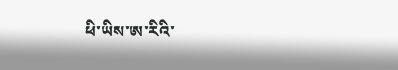ཕི་ཡིས་ཨ་རིའི་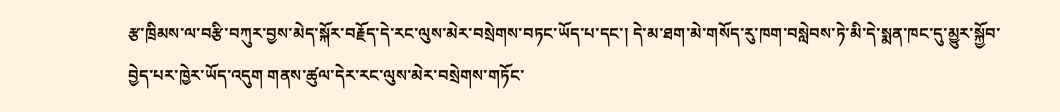རྩ་ཁྲིམས་ལ་བརྩི་བཀུར་བྱས་མེད་སྐོར་བརྗོད་དེ་རང་ལུས་མེར་བསྲེགས་བཏང་ཡོད་པ་དང་། དེ་མ་ཐག་མེ་གསོད་རུ་ཁག་བསླེབས་ཏེ་མི་དེ་སྨན་ཁང་དུ་མྱུར་སྐྱོབ་བྱེད་པར་ཁྱེར་ཡོད་འདུག གནས་ཚུལ་དེར་རང་ལུས་མེར་བསྲེགས་གཏོང་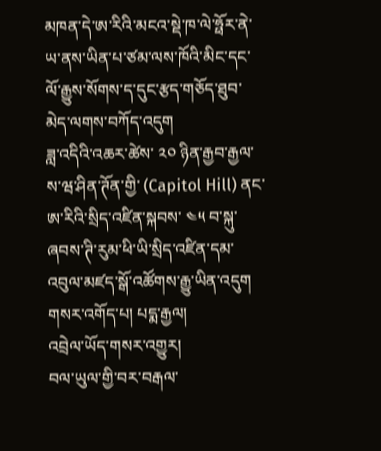མཁན་དེ་ཨ་རིའི་མངའ་སྡེ་ཁ་ལེ་ཧྥོར་ནེ་ཡ་ནས་ཡིན་པ་ཙམ་ལས་ཁོའི་མིང་དང་ལོ་རྒྱུས་སོགས་ད་དུང་རྩད་གཅོད་ཐུབ་མེད་ལགས་བཀོད་འདུག
ཟླ་འདིའི་འཆར་ཚེས་ ༢༠ ཉིན་རྒྱབ་རྒྱལ་ས་ཝ་ཤིན་ཊོན་གྱི་ (Capitol Hill) ནང་ཨ་རིའི་སྲིད་འཛིན་སྐབས་ ༤༥ བ་སྐུ་ཞབས་ཊི་རུམ་ཕི་ཡི་སྲིད་འཛིན་དམ་འབུལ་མཛད་སྒོ་འཚོགས་རྒྱུ་ཡིན་འདུག
གསར་འགོད་པ། པདྨ་རྒྱལ།
འབྲེལ་ཡོད་གསར་འགྱུར།
བལ་ཡུལ་གྱི་བར་བརྒལ་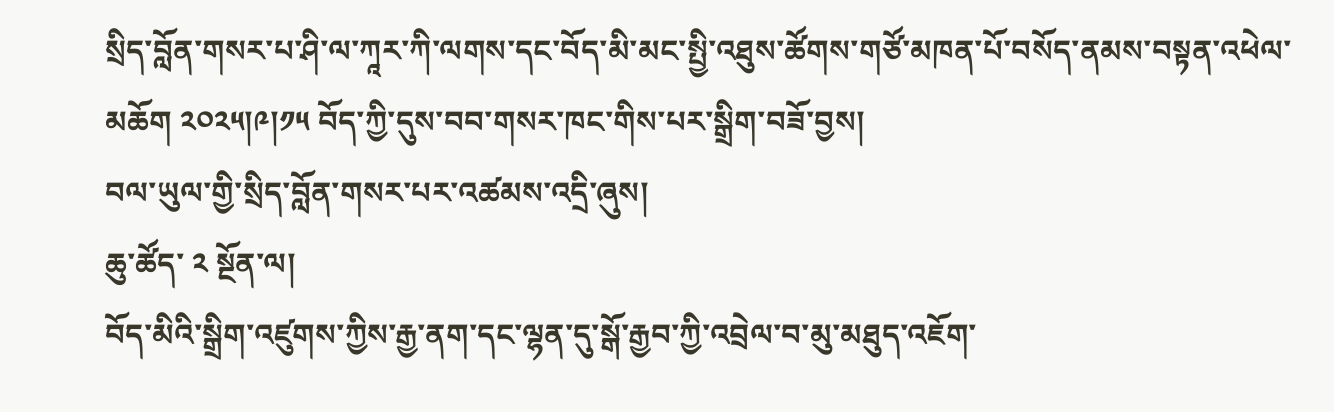སྲིད་བློན་གསར་པ་ཤི་ལ་ཀཱར་ཀི་ལགས་དང་བོད་མི་མང་སྤྱི་འཐུས་ཚོགས་གཙོ་མཁན་པོ་བསོད་ནམས་བསྟན་འཕེལ་མཆོག ༢༠༢༥།༩།༡༥ བོད་ཀྱི་དུས་བབ་གསར་ཁང་གིས་པར་སྒྲིག་བཟོ་བྱས།
བལ་ཡུལ་གྱི་སྲིད་བློན་གསར་པར་འཚམས་འདྲི་ཞུས།
ཆུ་ཚོད་ ༢ སྔོན་ལ།
བོད་མིའི་སྒྲིག་འཛུགས་ཀྱིས་རྒྱ་ནག་དང་ལྷན་དུ་སྒོ་རྒྱབ་ཀྱི་འབྲེལ་བ་མུ་མཐུད་འཇོག་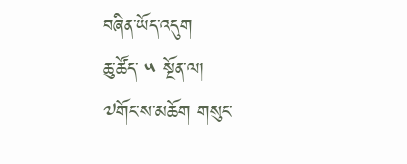བཞིན་ཡོད་འདུག
ཆུ་ཚོད་ ༥ སྔོན་ལ།
༧གོང་ས་མཆོག གསུང་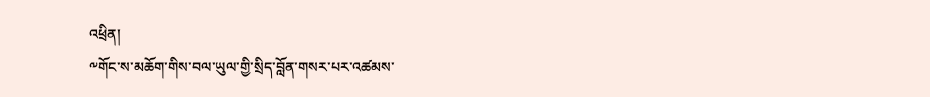འཕྲིན།
༸གོང་ས་མཆོག་གིས་བལ་ཡུལ་གྱི་སྲིད་བློན་གསར་པར་འཚམས་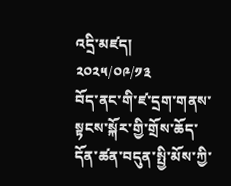འདྲི་མཛད།
༢༠༢༥/༠༩/༡༣
བོད་ནང་གི་ཛ་དྲག་གནས་སྟངས་སྐོར་གྱི་གྲོས་ཆོད་དོན་ཚན་བདུན་སྤྱི་མོས་ཀྱི་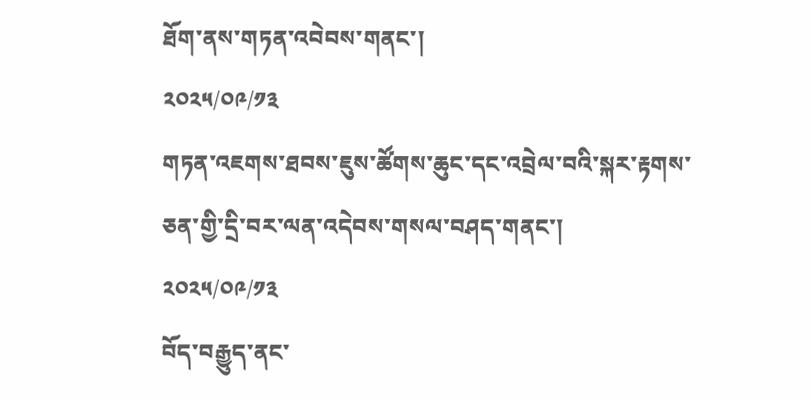ཐོག་ནས་གཏན་འབེབས་གནང་།
༢༠༢༥/༠༩/༡༣
གཏན་འཇགས་ཐབས་ཇུས་ཚོགས་ཆུང་དང་འབྲེལ་བའི་སྐར་རྟགས་ཅན་གྱི་དྲི་བར་ལན་འདེབས་གསལ་བཤད་གནང་།
༢༠༢༥/༠༩/༡༣
བོད་བརྒྱུད་ནང་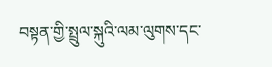བསྟན་གྱི་སྤྲུལ་སྐུའི་ལམ་ལུགས་དང་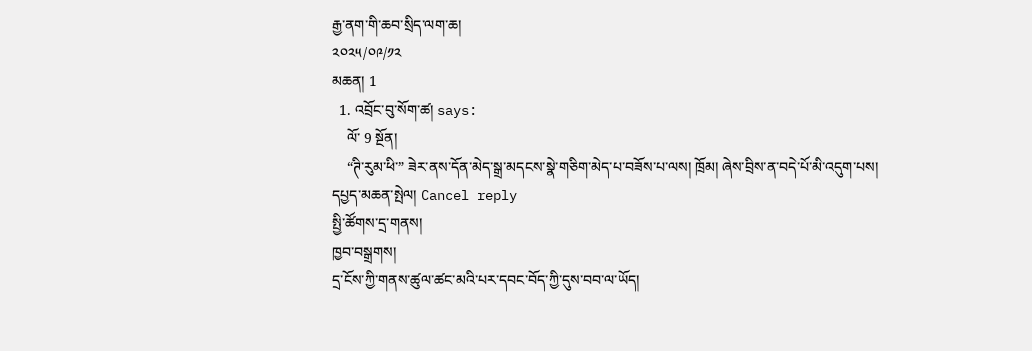རྒྱ་ནག་གི་ཆབ་སྲིད་ལག་ཆ།
༢༠༢༥/༠༩/༡༢
མཆན། 1
  1. འབྲོང་བུ་སོག་ཚ། says:
    ལོ་ 9 སྔོན།
    “ཊི་རུམ་ཕི་” ཟེར་ནས་དོན་མེད་སྒྲ་མདངས་སྣེ་གཅིག་མེད་པ་བཟོས་པ་ལས། ཁྲོམ། ཞེས་བྲིས་ན་བདེ་པོ་མི་འདུག་པས།
དཔྱད་མཆན་སྤེལ། Cancel reply
སྤྱི་ཚོགས་དྲ་གནས།
ཁྱབ་བསྒྲགས།
དྲ་ངོས་ཀྱི་གནས་ཚུལ་ཚང་མའི་པར་དབང་བོད་ཀྱི་དུས་བབ་ལ་ཡོད།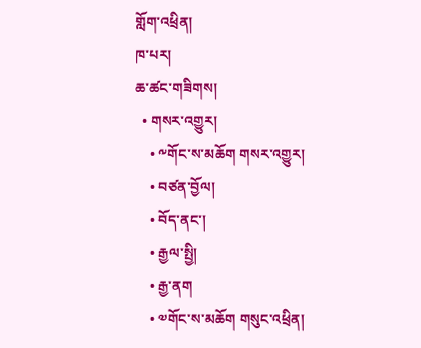གློག་འཕྲིན།
ཁ་པར།
ཆ་ཚང་གཟིགས།
  • གསར་འགྱུར།
    • ༸གོང་ས་མཆོག གསར་འགྱུར།
    • བཙན་བྱོལ།
    • བོད་ནང་།
    • རྒྱལ་སྤྱི།
    • རྒྱ་ནག
    • ༧གོང་ས་མཆོག གསུང་འཕྲིན།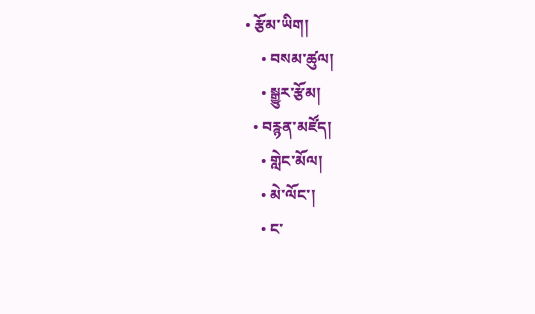• རྩོམ་ཡིག།
    • བསམ་ཚུལ།
    • སྒྱུར་རྩོམ།
  • བརྙན་མཛོད།
    • གླེང་མོལ།
    • མེ་ལོང་།
    • ང་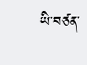ཡི་བཙན་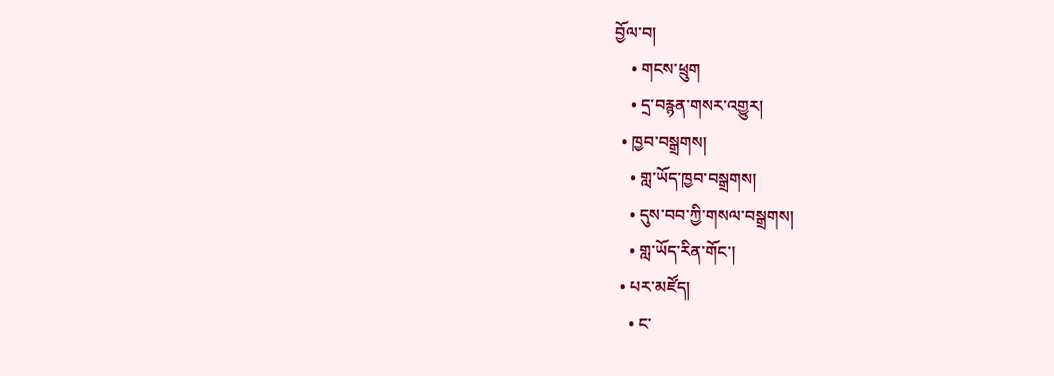བྱོལ་བ།
    • གངས་ཕྲུག
    • དྲ་བརྙན་གསར་འགྱུར།
  • ཁྱབ་བསྒྲགས།
    • གླ་ཡོད་ཁྱབ་བསྒྲགས།
    • དུས་བབ་ཀྱི་གསལ་བསྒྲགས།
    • གླ་ཡོད་རིན་གོང་།
  • པར་མཛོད།
    • ང་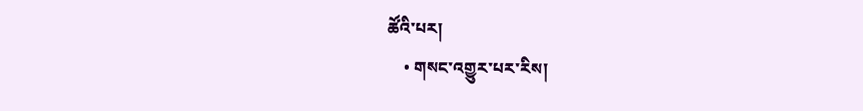ཚོའི་པར།
    • གསང་འགྱུར་པར་རིས།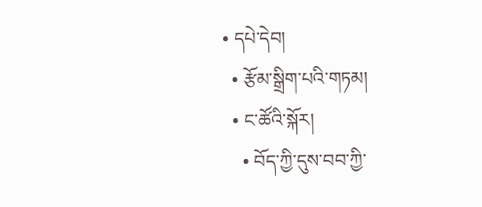• དཔེ་དེབ།
  • རྩོམ་སྒྲིག་པའི་གཏམ།
  • ང་ཚོའི་སྐོར།
    • བོད་ཀྱི་དུས་བབ་ཀྱི་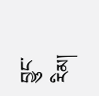བྱུང་རིམ།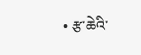• རྩ་ཆེའི་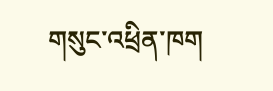གསུང་འཕྲིན་ཁག